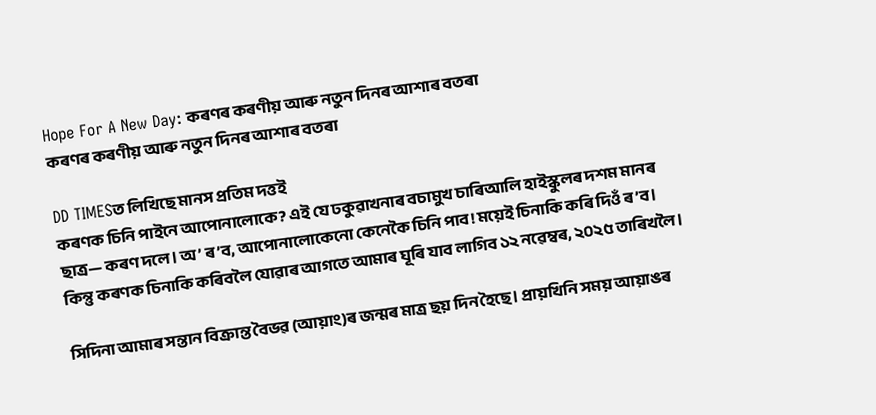Hope For A New Day: কৰণৰ কৰণীয় আৰু নতুন দিনৰ আশাৰ বতৰা
কৰণৰ কৰণীয় আৰু নতুন দিনৰ আশাৰ বতৰা

DD TIMESত লিখিছে মানস প্ৰতিম দত্তই
কৰণক চিনি পাইনে আপোনালোকে? এই যে ঢকুৱাখনাৰ বচামুখ চাৰিআলি হাইস্কুলৰ দশম মানৰ ছাত্ৰ— কৰণ দলে। অ’ ৰ’ব, আপোনালোকেনো কেনেকৈ চিনি পাব! ময়েই চিনাকি কৰি দিওঁ ৰ’ব। কিন্তু কৰণক চিনাকি কৰিবলৈ যোৱাৰ আগতে আমাৰ ঘূৰি যাব লাগিব ১২ নৱেম্বৰ, ২০২৫ তাৰিখলৈ।

সিদিনা আমাৰ সন্তান বিক্ৰান্ত বৈভৱ (আয়াং)ৰ জন্মৰ মাত্ৰ ছয় দিন হৈছে। প্ৰায়খিনি সময় আয়াঙৰ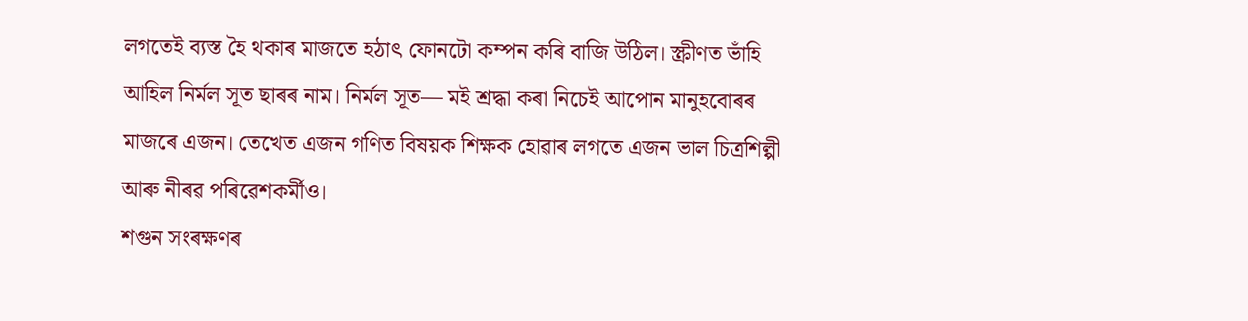লগতেই ব্যস্ত হৈ থকাৰ মাজতে হঠাৎ ফোনটো কম্পন কৰি বাজি উঠিল। স্ক্ৰীণত ভাঁহি আহিল নিৰ্মল সূত ছাৰৰ নাম। নিৰ্মল সূত— মই শ্ৰদ্ধা কৰা নিচেই আপোন মানুহবোৰৰ মাজৰে এজন। তেখেত এজন গণিত বিষয়ক শিক্ষক হোৱাৰ লগতে এজন ভাল চিত্ৰশিল্পী আৰু নীৰৱ পৰিৱেশকৰ্মীও।
শগুন সংৰক্ষণৰ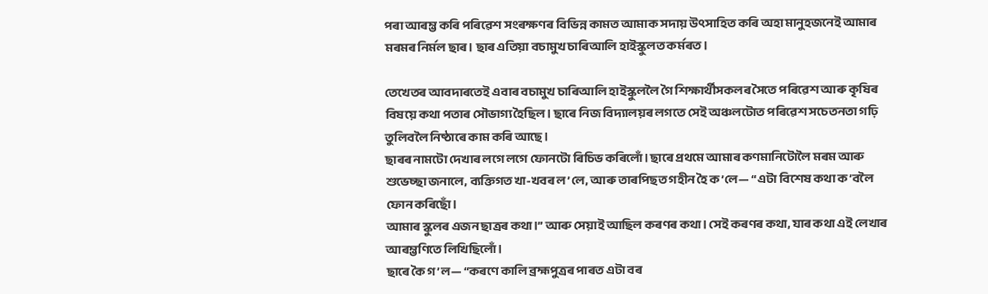পৰা আৰম্ভ কৰি পৰিৱেশ সংৰক্ষণৰ বিভিন্ন কামত আমাক সদায় উৎসাহিত কৰি অহা মানুহজনেই আমাৰ মৰমৰ নিৰ্মল ছাৰ। ছাৰ এতিয়া বচামুখ চাৰিআলি হাইস্কুলত কৰ্মৰত।

তেখেতৰ আবদাৰতেই এবাৰ বচামুখ চাৰিআলি হাইস্কুললৈ গৈ শিক্ষাৰ্থীসকলৰ সৈতে পৰিৱেশ আৰু কৃষিৰ বিষয়ে কথা পতাৰ সৌভাগ্য হৈছিল। ছাৰে নিজ বিদ্যালয়ৰ লগতে সেই অঞ্চলটোত পৰিৱেশ সচেতনতা গঢ়ি তুলিবলৈ নিষ্ঠাৰে কাম কৰি আছে।
ছাৰৰ নামটো দেখাৰ লগে লগে ফোনটো ৰিচিভ কৰিলোঁ। ছাৰে প্ৰথমে আমাৰ কণমানিটোলৈ মৰম আৰু শুভেচ্ছা জনালে, ব্যক্তিগত খা-খবৰ ল’লে, আৰু তাৰপিছত গহীন হৈ ক’লে— “এটা বিশেষ কথা ক’বলৈ ফোন কৰিছোঁ।
আমাৰ স্কুলৰ এজন ছাত্ৰৰ কথা।” আৰু সেয়াই আছিল কৰণৰ কথা। সেই কৰণৰ কথা, যাৰ কথা এই লেখাৰ আৰম্ভণিতে লিখিছিলোঁ।
ছাৰে কৈ গ’ল— “কৰণে কালি ব্ৰহ্মপুত্ৰৰ পাৰত এটা বৰ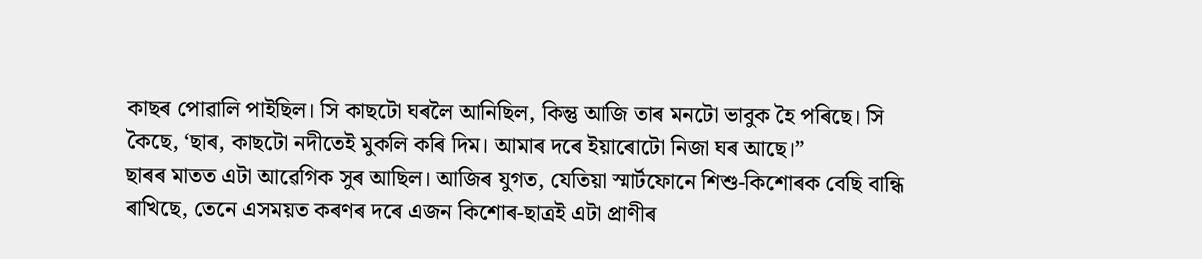কাছৰ পোৱালি পাইছিল। সি কাছটো ঘৰলৈ আনিছিল, কিন্তু আজি তাৰ মনটো ভাবুক হৈ পৰিছে। সি কৈছে, ‘ছাৰ, কাছটো নদীতেই মুকলি কৰি দিম। আমাৰ দৰে ইয়াৰোটো নিজা ঘৰ আছে।”
ছাৰৰ মাতত এটা আৱেগিক সুৰ আছিল। আজিৰ যুগত, যেতিয়া স্মাৰ্টফোনে শিশু-কিশোৰক বেছি বান্ধি ৰাখিছে, তেনে এসময়ত কৰণৰ দৰে এজন কিশোৰ-ছাত্ৰই এটা প্ৰাণীৰ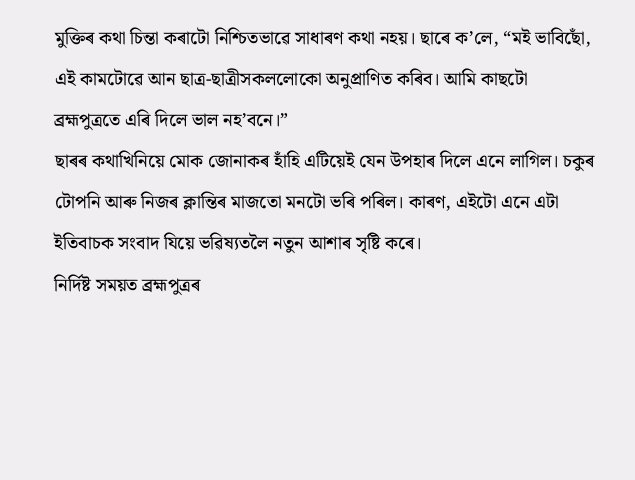মুক্তিৰ কথা চিন্তা কৰাটো নিশ্চিতভাৱে সাধাৰণ কথা নহয়। ছাৰে ক’লে, “মই ভাবিছোঁ, এই কামটোৱে আন ছাত্ৰ-ছাত্ৰীসকললোকো অনুপ্ৰাণিত কৰিব। আমি কাছটো ব্ৰহ্মপুত্ৰতে এৰি দিলে ভাল নহ’বনে।”
ছাৰৰ কথাখিনিয়ে মোক জোনাকৰ হাঁহি এটিয়েই যেন উপহাৰ দিলে এনে লাগিল। চকুৰ টোপনি আৰু নিজৰ ক্লান্তিৰ মাজতো মনটো ভৰি পৰিল। কাৰণ, এইটো এনে এটা ইতিবাচক সংবাদ যিয়ে ভৱিষ্যতলৈ নতুন আশাৰ সৃষ্টি কৰে।
নিৰ্দিষ্ট সময়ত ব্ৰহ্মপুত্ৰৰ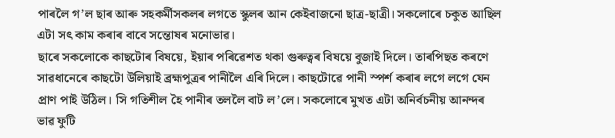পাৰলৈ গ’ল ছাৰ আৰু সহকৰ্মীসকলৰ লগতে স্কুলৰ আন কেইবাজনো ছাত্ৰ-ছাত্ৰী। সকলোৰে চকুত আছিল এটা সৎ কাম কৰাৰ বাবে সন্তোষৰ মনোভাৱ।
ছাৰে সকলোকে কাছটোৰ বিষয়ে, ইয়াৰ পৰিৱেশত থকা গুৰুত্বৰ বিষয়ে বুজাই দিলে। তাৰপিছত কৰণে সাৱধানেৰে কাছটো উলিয়াই ব্ৰহ্মপুত্ৰৰ পানীলৈ এৰি দিলে। কাছটোৱে পানী স্পৰ্শ কৰাৰ লগে লগে যেন প্ৰাণ পাই উঠিল। সি গতিশীল হৈ পানীৰ তললৈ বাট ল’লে। সকলোৰে মুখত এটা অনিৰ্বচনীয় আনন্দৰ ভাৱ ফুটি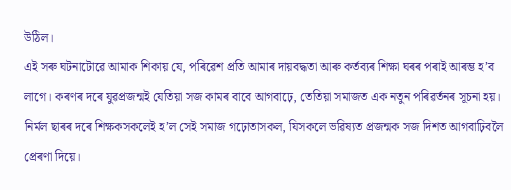উঠিল।
এই সৰু ঘটনাটোৱে আমাক শিকায় যে, পৰিৱেশ প্ৰতি আমাৰ দায়বদ্ধতা আৰু কৰ্তব্যৰ শিক্ষা ঘৰৰ পৰাই আৰম্ভ হ’ব লাগে। কৰণৰ দৰে যুৱপ্ৰজন্মই যেতিয়া সজ কামৰ বাবে আগবাঢ়ে, তেতিয়া সমাজত এক নতুন পৰিৱৰ্তনৰ সূচনা হয়। নিৰ্মল ছাৰৰ দৰে শিক্ষকসকলেই হ’ল সেই সমাজ গঢ়োতাসকল, যিসকলে ভৱিষ্যত প্ৰজন্মক সজ দিশত আগবাঢ়িবলৈ প্ৰেৰণা দিয়ে।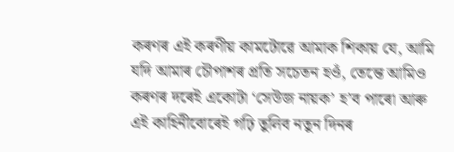কৰণৰ এই কৰণীয় কামটোৱে আমাক শিকায় যে, আমি যদি আমাৰ চৌপাশৰ প্ৰতি সচেতন হওঁ, তেন্তে আমিও কৰণৰ দৰেই একোটা ‘সেউজ নায়ক’ হ’ব পাৰো আৰু এই কাহিনীবোৰেই গঢ়ি তুলিব নতুন দিনৰ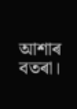আশাৰ বতৰা।